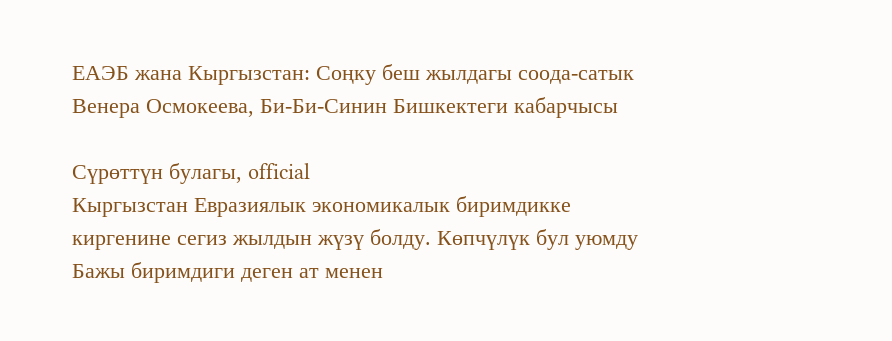ЕАЭБ жана Кыргызстан: Соңку беш жылдагы соода-сатык
Венера Осмокеева, Би-Би-Синин Бишкектеги кабарчысы

Сүрөттүн булагы, official
Кыргызстан Евразиялык экономикалык биримдикке киргенине сегиз жылдын жүзү болду. Көпчүлүк бул уюмду Бажы биримдиги деген ат менен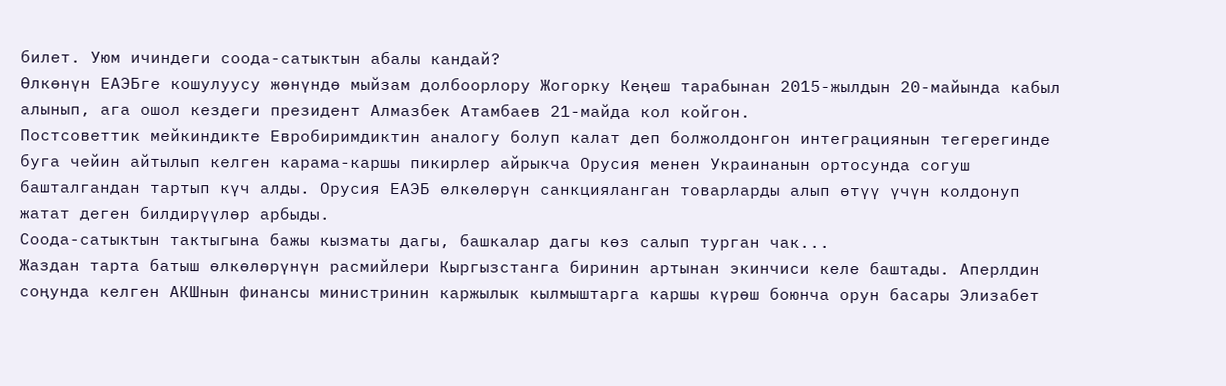билет. Уюм ичиндеги соода-сатыктын абалы кандай?
Өлкөнүн ЕАЭБге кошулуусу жөнүндө мыйзам долбоорлору Жогорку Кеңеш тарабынан 2015-жылдын 20-майында кабыл алынып, ага ошол кездеги президент Алмазбек Атамбаев 21-майда кол койгон.
Постсоветтик мейкиндикте Евробиримдиктин аналогу болуп калат деп болжолдонгон интеграциянын тегерегинде буга чейин айтылып келген карама-каршы пикирлер айрыкча Орусия менен Украинанын ортосунда согуш башталгандан тартып күч алды. Орусия ЕАЭБ өлкөлөрүн санкцияланган товарларды алып өтүү үчүн колдонуп жатат деген билдирүүлөр арбыды.
Соода-сатыктын тактыгына бажы кызматы дагы, башкалар дагы көз салып турган чак...
Жаздан тарта батыш өлкөлөрүнүн расмийлери Кыргызстанга биринин артынан экинчиси келе баштады. Аперлдин соңунда келген АКШнын финансы министринин каржылык кылмыштарга каршы күрөш боюнча орун басары Элизабет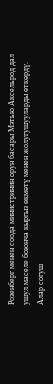Розенберг менен соода министринин орун басары Мэтью Аксельрод дал ушул маселе боюнча кыргыз өкмөтү менен жолугушууларды өткөрдү. Алар согуш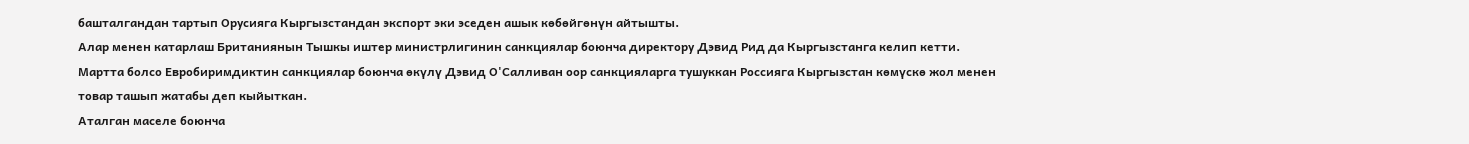башталгандан тартып Орусияга Кыргызстандан экспорт эки эседен ашык көбөйгөнүн айтышты.
Алар менен катарлаш Британиянын Тышкы иштер министрлигинин санкциялар боюнча директору Дэвид Рид да Кыргызстанга келип кетти.
Мартта болсо Евробиримдиктин санкциялар боюнча өкүлү Дэвид О'Салливан оор санкцияларга тушуккан Россияга Кыргызстан көмүскө жол менен товар ташып жатабы деп кыйыткан.
Аталган маселе боюнча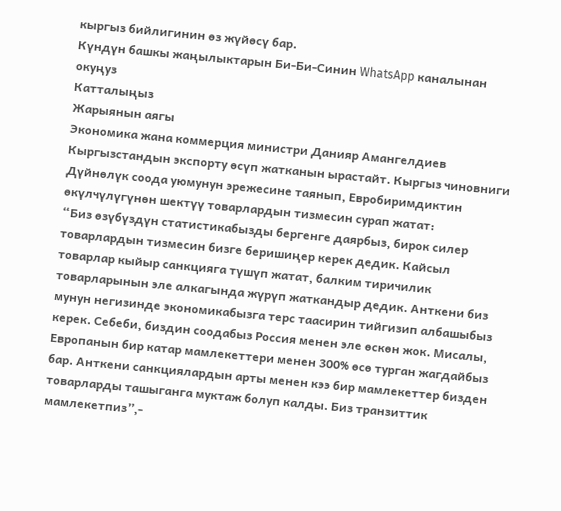кыргыз бийлигинин өз жүйөсү бар.
Күндүн башкы жаңылыктарын Би-Би-Синин WhatsApp каналынан окуңуз
Катталыңыз
Жарыянын аягы
Экономика жана коммерция министри Данияр Амангелдиев Кыргызстандын экспорту өсүп жатканын ырастайт. Кыргыз чиновниги Дүйнөлүк соода уюмунун эрежесине таянып, Евробиримдиктин өкүлчүлүгүнөн шектүү товарлардын тизмесин сурап жатат:
“Биз өзүбүздүн статистикабызды бергенге даярбыз, бирок силер товарлардын тизмесин бизге беришиңер керек дедик. Кайсыл товарлар кыйыр санкцияга түшүп жатат, балким тиричилик товарларынын эле алкагында жүрүп жаткандыр дедик. Анткени биз мунун негизинде экономикабызга терс таасирин тийгизип албашыбыз керек. Себеби, биздин соодабыз Россия менен эле өскөн жок. Мисалы, Европанын бир катар мамлекеттери менен 300% өсө турган жагдайбыз бар. Анткени санкциялардын арты менен кээ бир мамлекеттер бизден товарларды ташыганга муктаж болуп калды. Биз транзиттик мамлекетпиз”,-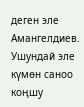деген эле Амангелдиев.
Ушундай эле күмөн саноо коңшу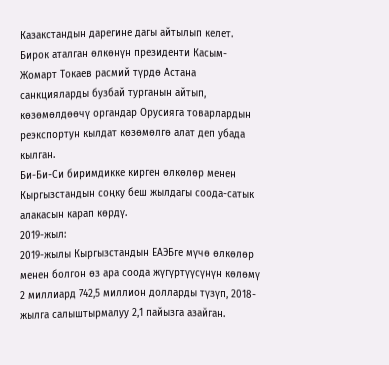Казакстандын дарегине дагы айтылып келет. Бирок аталган өлкөнүн президенти Касым-Жомарт Токаев расмий түрдө Астана санкцияларды бузбай турганын айтып, көзөмөлдөөчү органдар Орусияга товарлардын реэкспортун кылдат көзөмөлгө алат деп убада кылган.
Би-Би-Си биримдикке кирген өлкөлөр менен Кыргызстандын соңку беш жылдагы соода-сатык алакасын карап көрдү.
2019-жыл:
2019-жылы Кыргызстандын ЕАЭБге мүчө өлкөлөр менен болгон өз ара соода жүгүртүүсүнүн көлөмү 2 миллиард 742,5 миллион долларды түзүп, 2018-жылга салыштырмалуу 2,1 пайызга азайган.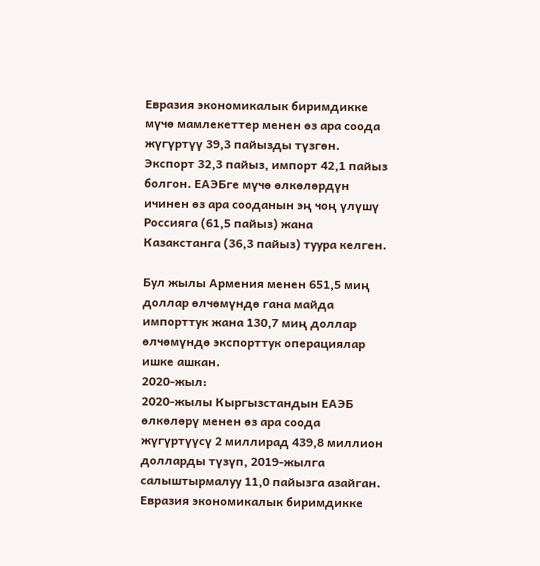Евразия экономикалык биримдикке мүчө мамлекеттер менен өз ара соода жүгүртүү 39,3 пайызды түзгөн. Экспорт 32,3 пайыз, импорт 42,1 пайыз болгон. ЕАЭБге мүчө өлкөлөрдүн ичинен өз ара сооданын эң чоң үлүшү Россияга (61,5 пайыз) жана Казакстанга (36,3 пайыз) туура келген.

Бул жылы Армения менен 651,5 миң доллар өлчөмүндө гана майда импорттук жана 130,7 миң доллар өлчөмүндө экспорттук операциялар ишке ашкан.
2020-жыл:
2020-жылы Кыргызстандын ЕАЭБ өлкөлөрү менен өз ара соода жүгүртүүсү 2 миллирад 439,8 миллион долларды түзүп, 2019-жылга салыштырмалуу 11,0 пайызга азайган.
Евразия экономикалык биримдикке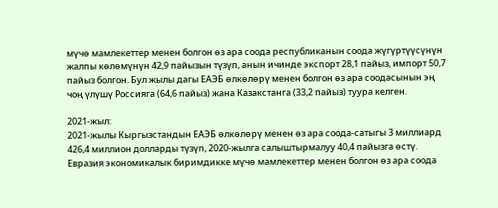мүчө мамлекеттер менен болгон өз ара соода республиканын соода жүгүртүүсүнүн жалпы көлөмүнүн 42,9 пайызын түзүп, анын ичинде экспорт 28,1 пайыз, импорт 50,7 пайыз болгон. Бул жылы дагы ЕАЭБ өлкөлөрү менен болгон өз ара соодасынын эң чоң үлүшү Россияга (64,6 пайыз) жана Казакстанга (33,2 пайыз) туура келген.

2021-жыл:
2021-жылы Кыргызстандын ЕАЭБ өлкөлөрү менен өз ара соода-сатыгы 3 миллиард 426,4 миллион долларды түзүп, 2020-жылга салыштырмалуу 40,4 пайызга өстү.
Евразия экономикалык биримдикке мүчө мамлекеттер менен болгон өз ара соода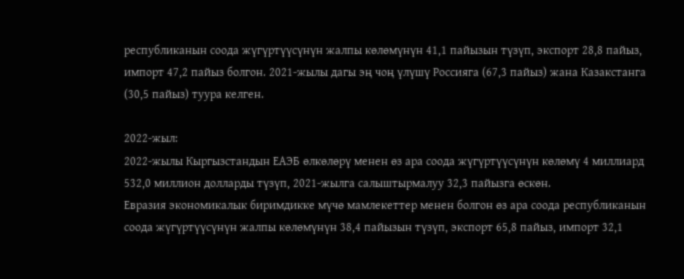республиканын соода жүгүртүүсүнүн жалпы көлөмүнүн 41,1 пайызын түзүп, экспорт 28,8 пайыз, импорт 47,2 пайыз болгон. 2021-жылы дагы эң чоң үлүшү Россияга (67,3 пайыз) жана Казакстанга (30,5 пайыз) туура келген.

2022-жыл:
2022-жылы Кыргызстандын ЕАЭБ өлкөлөрү менен өз ара соода жүгүртүүсүнүн көлөмү 4 миллиард 532,0 миллион долларды түзүп, 2021-жылга салыштырмалуу 32,3 пайызга өскөн.
Евразия экономикалык биримдикке мүчө мамлекеттер менен болгон өз ара соода республиканын соода жүгүртүүсүнүн жалпы көлөмүнүн 38,4 пайызын түзүп, экспорт 65,8 пайыз, импорт 32,1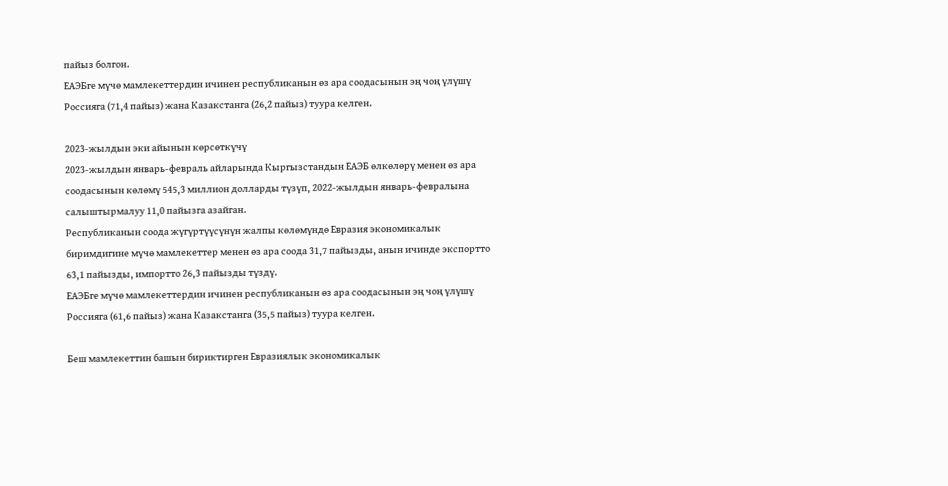пайыз болгон.
ЕАЭБге мүчө мамлекеттердин ичинен республиканын өз ара соодасынын эң чоң үлүшү Россияга (71,4 пайыз) жана Казакстанга (26,2 пайыз) туура келген.

2023-жылдын эки айынын көрсөткүчү
2023-жылдын январь-февраль айларында Кыргызстандын ЕАЭБ өлкөлөрү менен өз ара соодасынын көлөмү 545,3 миллион долларды түзүп, 2022-жылдын январь-февралына салыштырмалуу 11,0 пайызга азайган.
Республиканын соода жүгүртүүсүнүн жалпы көлөмүндө Евразия экономикалык биримдигине мүчө мамлекеттер менен өз ара соода 31,7 пайызды, анын ичинде экспортто 63,1 пайызды, импортто 26,3 пайызды түздү.
ЕАЭБге мүчө мамлекеттердин ичинен республиканын өз ара соодасынын эң чоң үлүшү Россияга (61,6 пайыз) жана Казакстанга (35,5 пайыз) туура келген.

Беш мамлекеттин башын бириктирген Евразиялык экономикалык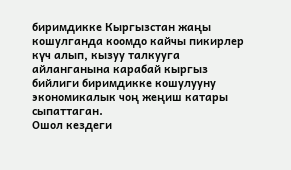биримдикке Кыргызстан жаңы кошулганда коомдо кайчы пикирлер күч алып, кызуу талкууга айланганына карабай кыргыз бийлиги биримдикке кошулууну экономикалык чоң жеңиш катары сыпаттаган.
Ошол кездеги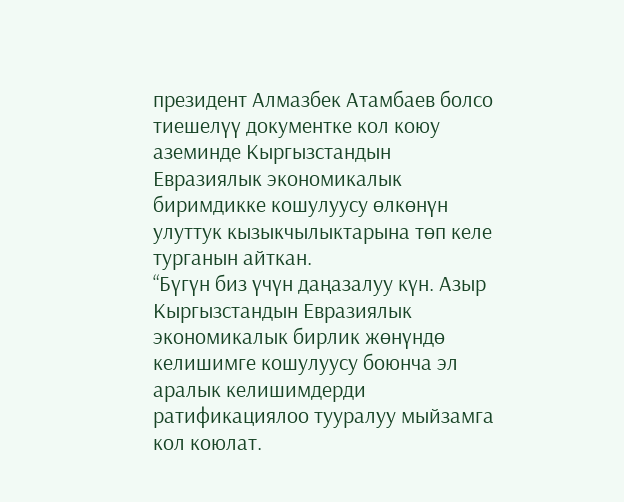президент Алмазбек Атамбаев болсо тиешелүү документке кол коюу аземинде Кыргызстандын Евразиялык экономикалык биримдикке кошулуусу өлкөнүн улуттук кызыкчылыктарына төп келе турганын айткан.
“Бүгүн биз үчүн даңазалуу күн. Азыр Кыргызстандын Евразиялык экономикалык бирлик жөнүндө келишимге кошулуусу боюнча эл аралык келишимдерди ратификациялоо тууралуу мыйзамга кол коюлат.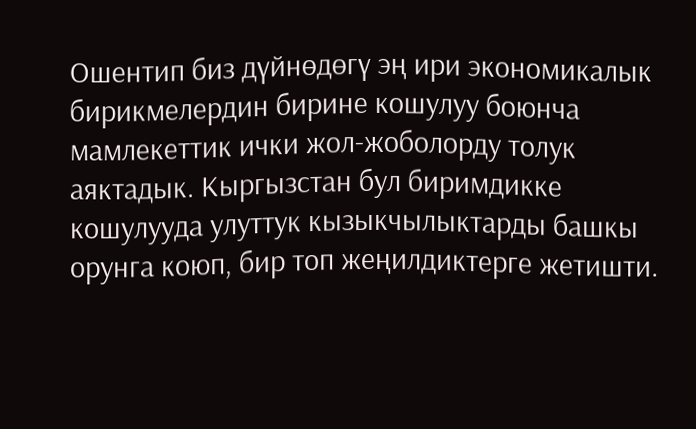Ошентип биз дүйнөдөгү эң ири экономикалык бирикмелердин бирине кошулуу боюнча мамлекеттик ички жол-жоболорду толук аяктадык. Кыргызстан бул биримдикке кошулууда улуттук кызыкчылыктарды башкы орунга коюп, бир топ жеңилдиктерге жетишти.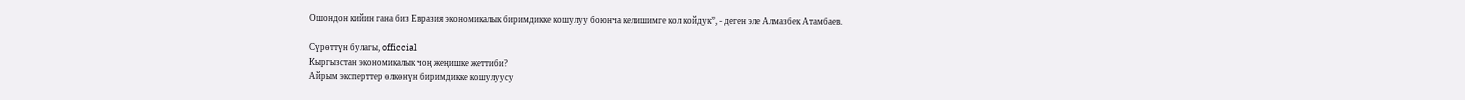Ошондон кийин гана биз Евразия экономикалык биримдикке кошулуу боюнча келишимге кол койдук”, - деген эле Алмазбек Атамбаев.

Сүрөттүн булагы, officcial
Кыргызстан экономикалык чоң жеңишке жеттиби?
Айрым эксперттер өлкөнүн биримдикке кошулуусу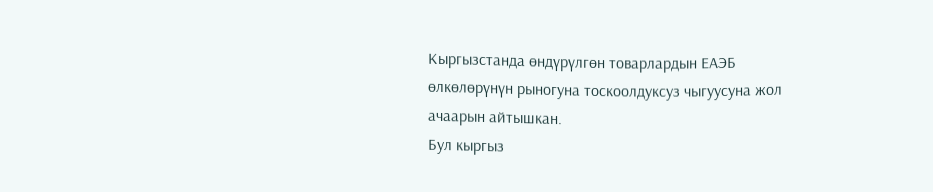Кыргызстанда өндүрүлгөн товарлардын ЕАЭБ өлкөлөрүнүн рыногуна тоскоолдуксуз чыгуусуна жол ачаарын айтышкан.
Бул кыргыз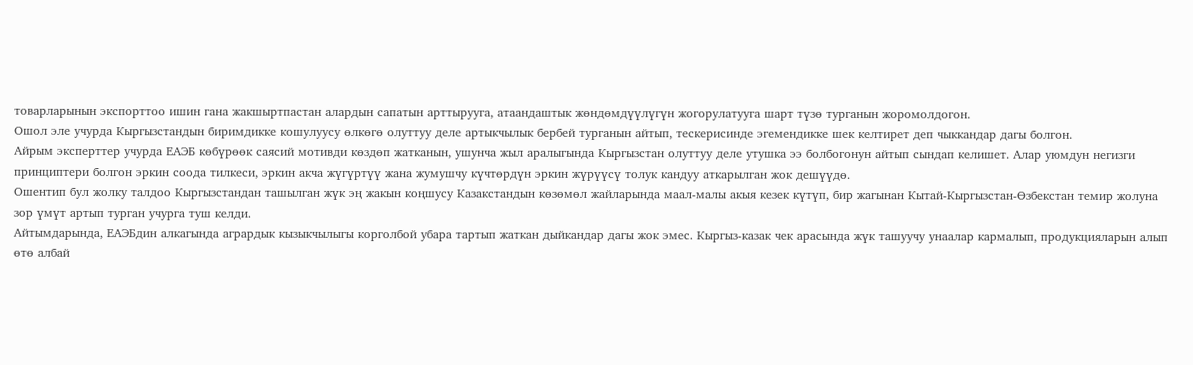товарларынын экспорттоо ишин гана жакшыртпастан алардын сапатын арттырууга, атаандаштык жөндөмдүүлүгүн жогорулатууга шарт түзө турганын жоромолдогон.
Ошол эле учурда Кыргызстандын биримдикке кошулуусу өлкөгө олуттуу деле артыкчылык бербей турганын айтып, тескерисинде эгемендикке шек келтирет деп чыккандар дагы болгон.
Айрым эксперттер учурда ЕАЭБ көбүрөөк саясий мотивди көздөп жатканын, ушунча жыл аралыгында Кыргызстан олуттуу деле утушка ээ болбогонун айтып сындап келишет. Алар уюмдун негизги принциптери болгон эркин соода тилкеси, эркин акча жүгүртүү жана жумушчу күчтөрдүн эркин жүрүүсү толук кандуу аткарылган жок дешүүдө.
Ошентип бул жолку талдоо Кыргызстандан ташылган жүк эң жакын коңшусу Казакстандын көзөмөл жайларында маал-малы акыя кезек күтүп, бир жагынан Кытай-Кыргызстан-Өзбекстан темир жолуна зор үмүт артып турган учурга туш келди.
Айтымдарында, ЕАЭБдин алкагында агрардык кызыкчылыгы корголбой убара тартып жаткан дыйкандар дагы жок эмес. Кыргыз-казак чек арасында жүк ташуучу унаалар кармалып, продукцияларын алып өтө албай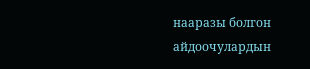нааразы болгон айдоочулардын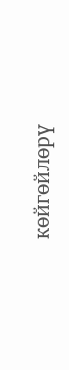көйгөйлөрү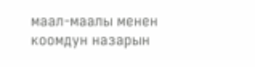маал-маалы менен коомдун назарын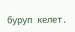буруп келет.